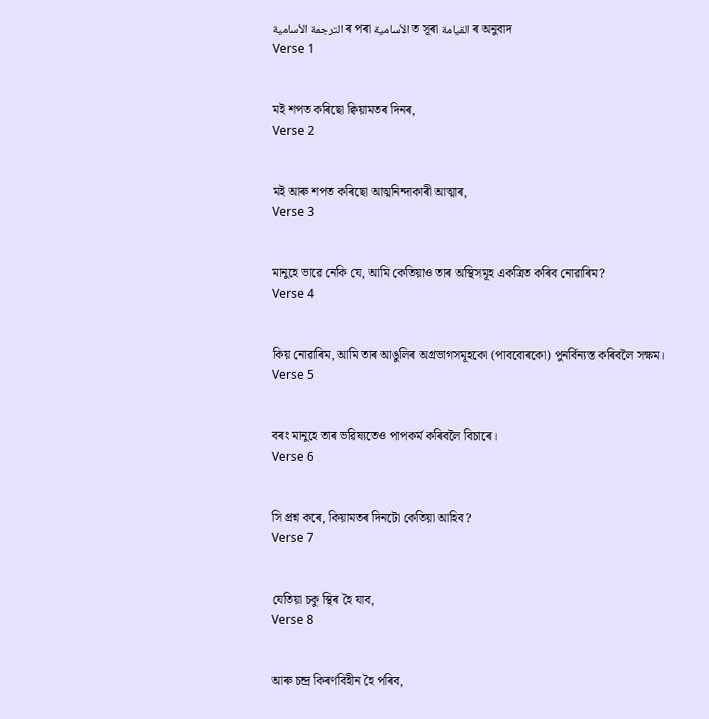الترجمة الأسامية ৰ পৰা الأسامية ত সূৰা القيامة ৰ অনুবাদ
Verse 1


মই শপত কৰিছো ক্বিয়ামতৰ দিনৰ,
Verse 2


মই আৰু শপত কৰিছো আত্মনিন্দাকাৰী আত্মাৰ,
Verse 3


মানুহে ভাৱে নেকি যে, আমি কেতিয়াও তাৰ অস্থিসমূহ একত্ৰিত কৰিব নোৱাৰিম?
Verse 4


কিয় নোৱাৰিম, আমি তাৰ আঙুলিৰ অগ্ৰভাগসমূহকো (পাববোৰকো) পুনৰ্বিন্যস্ত কৰিবলৈ সক্ষম।
Verse 5


বৰং মানুহে তাৰ ভৱিষ্যতেও পাপকৰ্ম কৰিবলৈ বিচাৰে।
Verse 6


সি প্ৰশ্ন কৰে, কিয়ামতৰ দিনটো কেতিয়া আহিব?
Verse 7


যেতিয়া চকু স্থিৰ হৈ যাব,
Verse 8


আৰু চন্দ্ৰ কিৰণবিহীন হৈ পৰিব,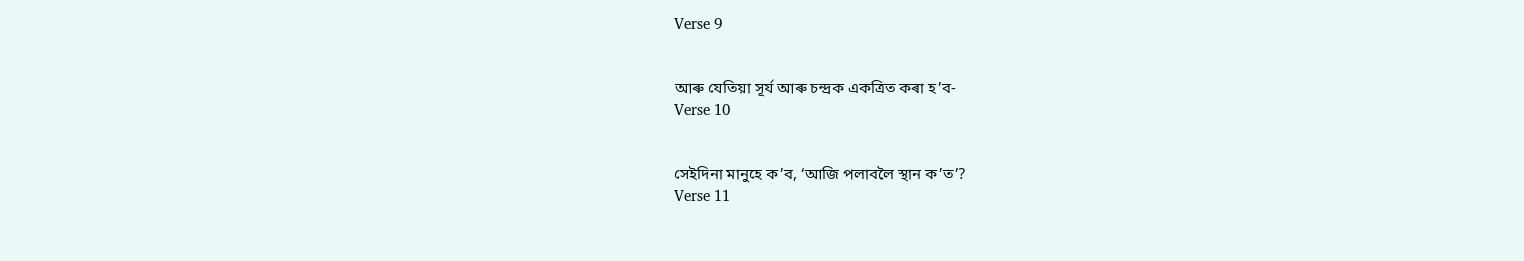Verse 9


আৰু যেতিয়া সূৰ্য আৰু চন্দ্ৰক একত্ৰিত কৰা হ’ব-
Verse 10


সেইদিনা মানুহে ক’ব, ‘আজি পলাবলৈ স্থান ক’ত’?
Verse 11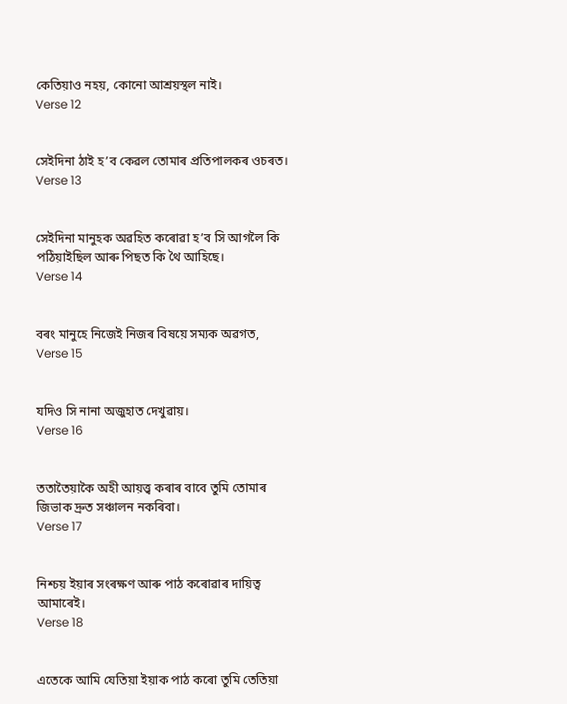কেতিয়াও নহয়, কোনো আশ্ৰয়স্থল নাই।
Verse 12


সেইদিনা ঠাই হ’ব কেৱল তোমাৰ প্ৰতিপালকৰ ওচৰত।
Verse 13


সেইদিনা মানুহক অৱহিত কৰোৱা হ’ব সি আগলৈ কি পঠিয়াইছিল আৰু পিছত কি থৈ আহিছে।
Verse 14


বৰং মানুহে নিজেই নিজৰ বিষয়ে সম্যক অৱগত,
Verse 15


যদিও সি নানা অজুহাত দেখুৱায়।
Verse 16


ততাতৈয়াকৈ অহী আয়ত্ত্ব কৰাৰ বাবে তুমি তোমাৰ জিভাক দ্ৰুত সঞ্চালন নকৰিবা।
Verse 17


নিশ্চয় ইয়াৰ সংৰক্ষণ আৰু পাঠ কৰোৱাৰ দায়িত্ব আমাৰেই।
Verse 18


এতেকে আমি যেতিয়া ইয়াক পাঠ কৰো তুমি তেতিয়া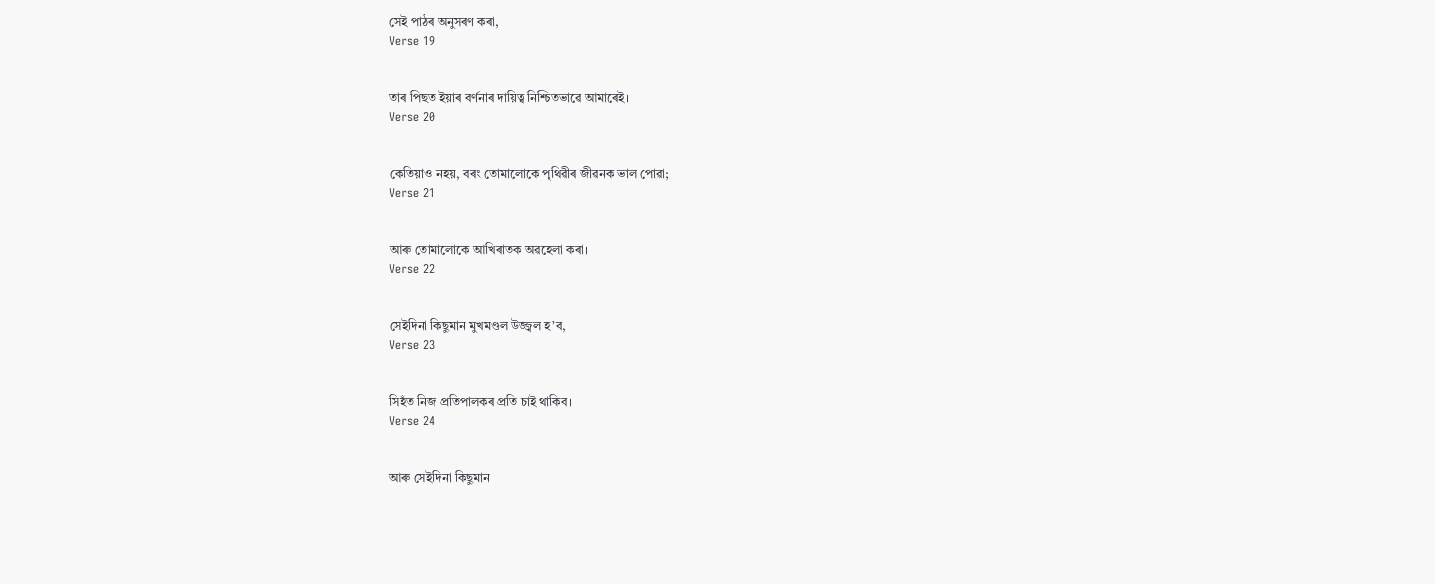সেই পাঠৰ অনুসৰণ কৰা,
Verse 19


তাৰ পিছত ইয়াৰ বৰ্ণনাৰ দায়িত্ব নিশ্চিতভাৱে আমাৰেই।
Verse 20


কেতিয়াও নহয়, বৰং তোমালোকে পৃথিৱীৰ জীৱনক ভাল পোৱা;
Verse 21


আৰু তোমালোকে আখিৰাতক অৱহেলা কৰা।
Verse 22


সেইদিনা কিছুমান মুখমণ্ডল উজ্জ্বল হ’ব,
Verse 23


সিহঁত নিজ প্ৰতিপালকৰ প্ৰতি চাই থাকিব।
Verse 24


আৰু সেইদিনা কিছুমান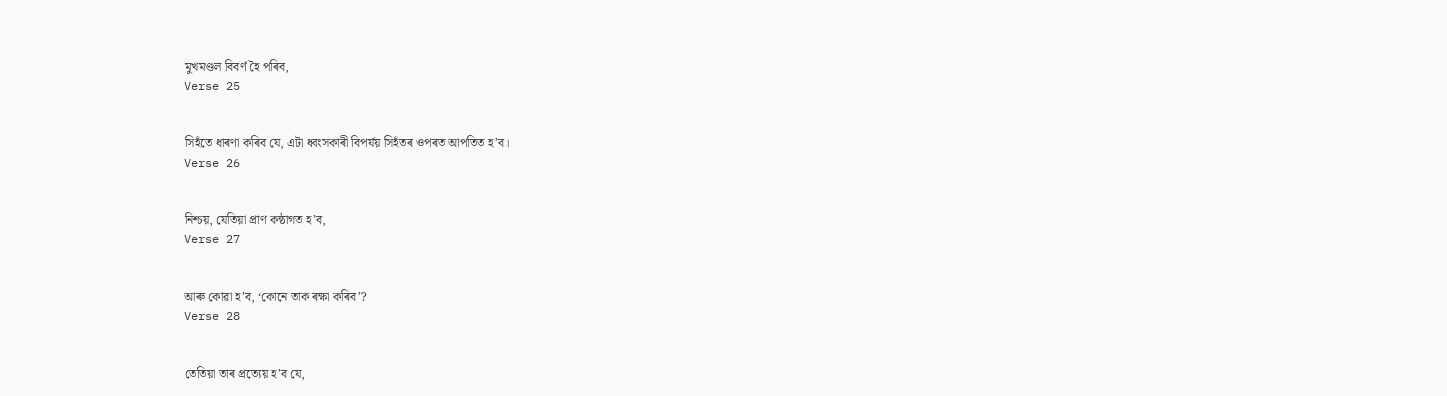মুখমণ্ডল বিবৰ্ণ হৈ পৰিব,
Verse 25


সিহঁতে ধাৰণা কৰিব যে, এটা ধ্বংসকাৰী বিপৰ্যয় সিহঁতৰ ওপৰত আপতিত হ’ব।
Verse 26


নিশ্চয়, যেতিয়া প্ৰাণ কন্ঠাগত হ’ব,
Verse 27


আৰু কোৱা হ’ব, ‘কোনে তাক ৰক্ষা কৰিব’?
Verse 28


তেতিয়া তাৰ প্ৰত্যেয় হ’ব যে,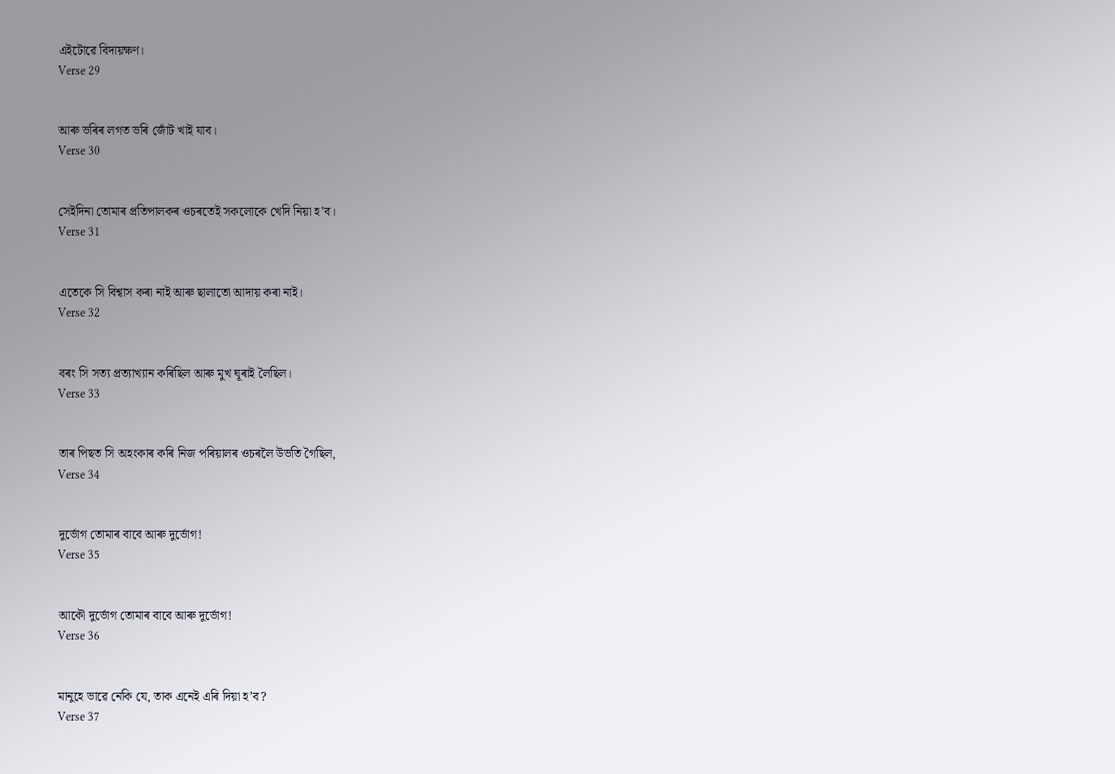এইটোৱে বিদায়ক্ষণ।
Verse 29


আৰু ভৰিৰ লগত ভৰি জোঁট খাই যাব।
Verse 30


সেইদিনা তোমাৰ প্ৰতিপালকৰ ওচৰতেই সকলোকে খেদি নিয়া হ’ব।
Verse 31


এতেকে সি বিশ্বাস কৰা নাই আৰু ছালাতো আদায় কৰা নাই।
Verse 32


বৰং সি সত্য প্ৰত্যাখ্যান কৰিছিল আৰু মুখ ঘূৰাই লৈছিল।
Verse 33


তাৰ পিছত সি অহংকাৰ কৰি নিজ পৰিয়ালৰ ওচৰলৈ উভতি গৈছিল,
Verse 34


দুৰ্ভোগ তোমাৰ বাবে আৰু দুৰ্ভোগ!
Verse 35


আকৌ দুৰ্ভোগ তোমাৰ বাবে আৰু দুৰ্ভোগ!
Verse 36


মানুহে ভাৱে নেকি যে, তাক এনেই এৰি দিয়া হ’ব?
Verse 37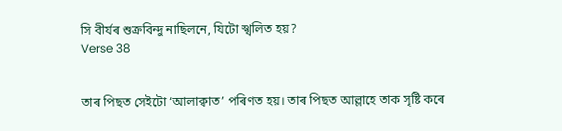সি বীৰ্যৰ শুক্ৰবিন্দু নাছিলনে, যিটো স্খলিত হয়?
Verse 38


তাৰ পিছত সেইটো ‘আলাক্বাত’ পৰিণত হয়। তাৰ পিছত আল্লাহে তাক সৃষ্টি কৰে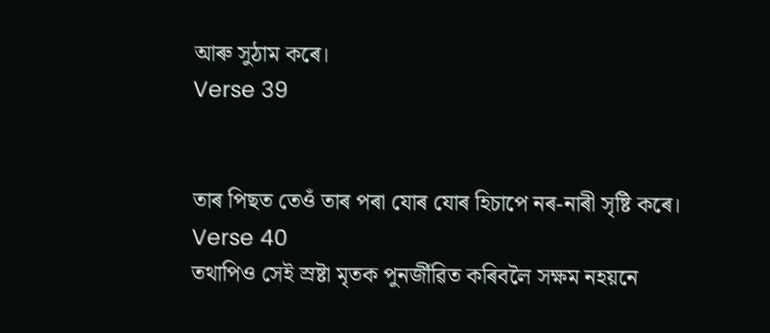আৰু সুঠাম কৰে।
Verse 39


তাৰ পিছত তেওঁ তাৰ পৰা যোৰ যোৰ হিচাপে নৰ-নাৰী সৃষ্টি কৰে।
Verse 40
তথাপিও সেই স্ৰষ্টা মৃতক পুনৰ্জীৱিত কৰিবলৈ সক্ষম নহয়নে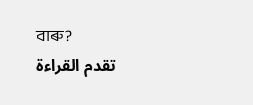বাৰু?
تقدم القراءة